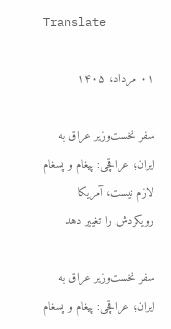Translate

۰۱ مرداد، ۱۴۰۵

سفر نخست‌وزیر عراق به ایران؛ عراقچی: پیغام و پسغام لازم نیست، آمریکا رویکردش را تغییر دهد

سفر نخست‌وزیر عراق به ایران؛ عراقچی: پیغام و پسغام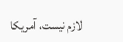لازم نیست، آمریکا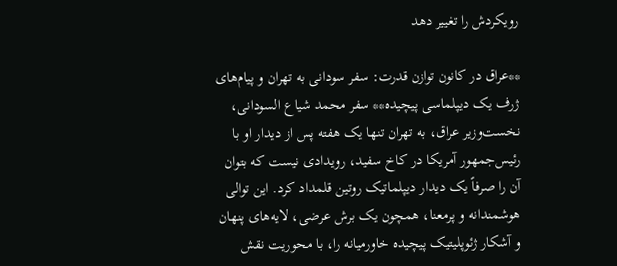رویکردش را تغییر دهد

**عراق در کانون توازن قدرت: سفر سودانی به تهران و پیام‌های ژرف یک دیپلماسی پیچیده** سفر محمد شیاع السودانی، نخست‌وزیر عراق، به تهران تنها یک هفته پس از دیدار او با رئیس‌جمهور آمریکا در کاخ سفید، رویدادی نیست که بتوان آن را صرفاً یک دیدار دیپلماتیک روتین قلمداد کرد. این توالی هوشمندانه و پرمعنا، همچون یک برش عرضی، لایه‌های پنهان و آشکار ژئوپلیتیک پیچیده خاورمیانه را، با محوریت نقش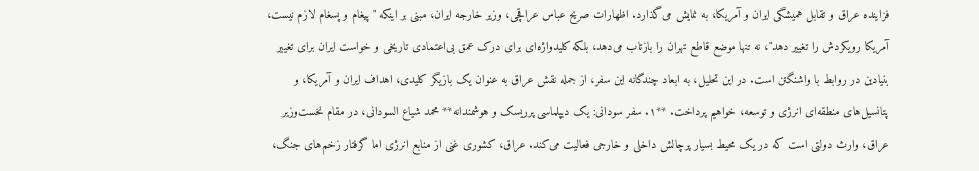فزاینده عراق و تقابل همیشگی ایران و آمریکا، به نمایش می‌گذارد. اظهارات صریح عباس عراقچی، وزیر خارجه ایران، مبنی بر اینکه "پیغام و پسغام لازم نیست، آمریکا رویکردش را تغییر دهد"، نه تنها موضع قاطع تهران را بازتاب می‌دهد، بلکه کلیدواژه‌ای برای درک عمق بی‌اعتمادی تاریخی و خواست ایران برای تغییر بنیادین در روابط با واشنگتن است. در این تحلیل، به ابعاد چندگانه این سفر، از جمله نقش عراق به عنوان یک بازیگر کلیدی، اهداف ایران و آمریکا، و پتانسیل‌های منطقه‌ای انرژی و توسعه، خواهیم پرداخت. **۱. سفر سودانی: یک دیپلماسی پرریسک و هوشمندانه** محمد شیاع السودانی، در مقام نخست‌وزیر عراق، وارث دولتی است که در یک محیط بسیار پرچالش داخلی و خارجی فعالیت می‌کند. عراق، کشوری غنی از منابع انرژی اما گرفتار زخم‌های جنگ،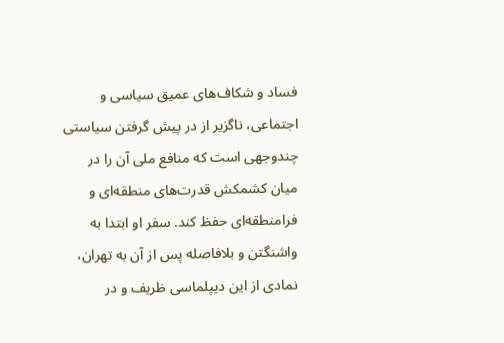فساد و شکاف‌های عمیق سیاسی و اجتماعی، ناگزیر از در پیش گرفتن سیاستی چندوجهی است که منافع ملی آن را در میان کشمکش قدرت‌های منطقه‌ای و فرامنطقه‌ای حفظ کند. سفر او ابتدا به واشنگتن و بلافاصله پس از آن به تهران، نمادی از این دیپلماسی ظریف و در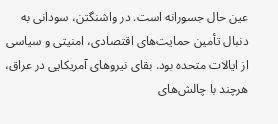عین حال جسورانه است. در واشنگتن، سودانی به دنبال تأمین حمایت‌های اقتصادی، امنیتی و سیاسی از ایالات متحده بود. بقای نیروهای آمریکایی در عراق، هرچند با چالش‌های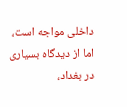داخلی مواجه است، اما از دیدگاه بسیاری در بغداد،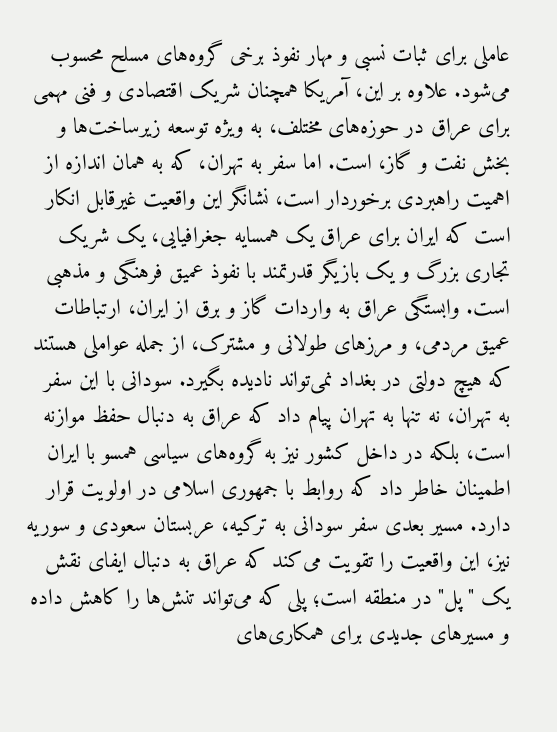عاملی برای ثبات نسبی و مهار نفوذ برخی گروه‌های مسلح محسوب می‌شود. علاوه بر این، آمریکا همچنان شریک اقتصادی و فنی مهمی برای عراق در حوزه‌های مختلف، به ویژه توسعه زیرساخت‌ها و بخش نفت و گاز، است. اما سفر به تهران، که به همان اندازه از اهمیت راهبردی برخوردار است، نشانگر این واقعیت غیرقابل انکار است که ایران برای عراق یک همسایه جغرافیایی، یک شریک تجاری بزرگ و یک بازیگر قدرتمند با نفوذ عمیق فرهنگی و مذهبی است. وابستگی عراق به واردات گاز و برق از ایران، ارتباطات عمیق مردمی، و مرزهای طولانی و مشترک، از جمله عواملی هستند که هیچ دولتی در بغداد نمی‌تواند نادیده بگیرد. سودانی با این سفر به تهران، نه تنها به تهران پیام داد که عراق به دنبال حفظ موازنه است، بلکه در داخل کشور نیز به گروه‌های سیاسی همسو با ایران اطمینان خاطر داد که روابط با جمهوری اسلامی در اولویت قرار دارد. مسیر بعدی سفر سودانی به ترکیه، عربستان سعودی و سوریه نیز، این واقعیت را تقویت می‌کند که عراق به دنبال ایفای نقش یک "پل" در منطقه است؛ پلی که می‌تواند تنش‌ها را کاهش داده و مسیرهای جدیدی برای همکاری‌های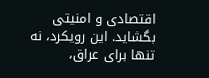اقتصادی و امنیتی بگشاید. این رویکرد، نه تنها برای عراق،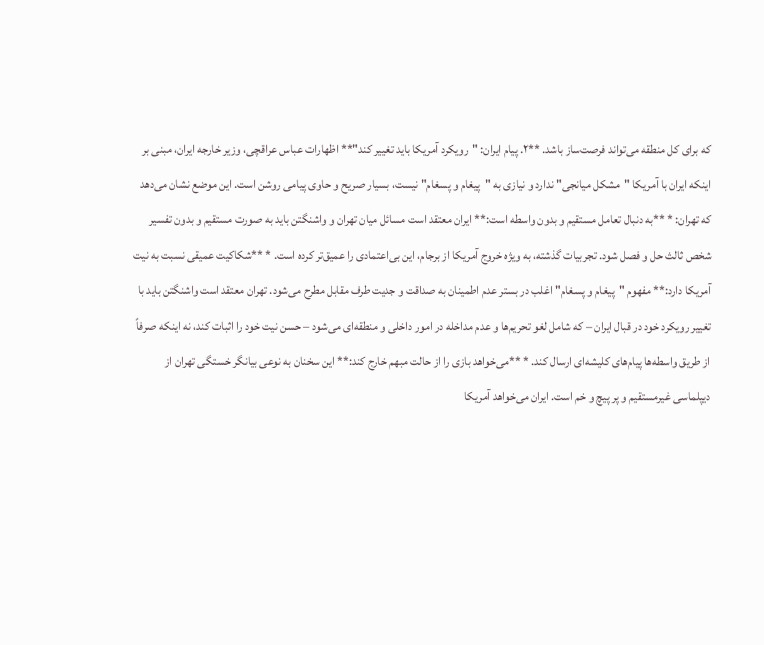که برای کل منطقه می‌تواند فرصت‌ساز باشد. **۲. پیام ایران: "رویکرد آمریکا باید تغییر کند"** اظهارات عباس عراقچی، وزیر خارجه ایران، مبنی بر اینکه ایران با آمریکا "مشکل میانجی" ندارد و نیازی به "پیغام و پسغام" نیست، بسیار صریح و حاوی پیامی روشن است. این موضع نشان می‌دهد که تهران: * **به دنبال تعامل مستقیم و بدون واسطه است:** ایران معتقد است مسائل میان تهران و واشنگتن باید به صورت مستقیم و بدون تفسیر شخص ثالث حل و فصل شود. تجربیات گذشته، به ویژه خروج آمریکا از برجام، این بی‌اعتمادی را عمیق‌تر کرده است. * **شکاکیت عمیقی نسبت به نیت آمریکا دارد:** مفهوم "پیغام و پسغام" اغلب در بستر عدم اطمینان به صداقت و جدیت طرف مقابل مطرح می‌شود. تهران معتقد است واشنگتن باید با تغییر رویکرد خود در قبال ایران – که شامل لغو تحریم‌ها و عدم مداخله در امور داخلی و منطقه‌ای می‌شود – حسن نیت خود را اثبات کند، نه اینکه صرفاً از طریق واسطه‌ها پیام‌های کلیشه‌ای ارسال کند. * **می‌خواهد بازی را از حالت مبهم خارج کند:** این سخنان به نوعی بیانگر خستگی تهران از دیپلماسی غیرمستقیم و پر پیچ و خم است. ایران می‌خواهد آمریکا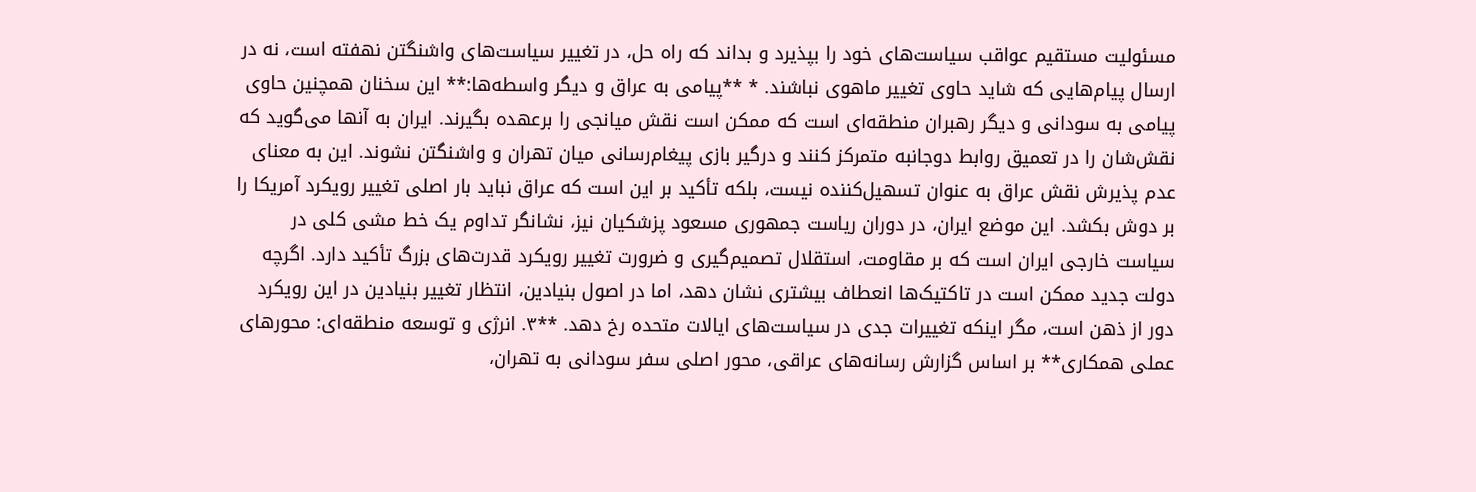مسئولیت مستقیم عواقب سیاست‌های خود را بپذیرد و بداند که راه حل، در تغییر سیاست‌های واشنگتن نهفته است، نه در ارسال پیام‌هایی که شاید حاوی تغییر ماهوی نباشند. * **پیامی به عراق و دیگر واسطه‌ها:** این سخنان همچنین حاوی پیامی به سودانی و دیگر رهبران منطقه‌ای است که ممکن است نقش میانجی را برعهده بگیرند. ایران به آنها می‌گوید که نقش‌شان را در تعمیق روابط دوجانبه متمرکز کنند و درگیر بازی پیغام‌رسانی میان تهران و واشنگتن نشوند. این به معنای عدم پذیرش نقش عراق به عنوان تسهیل‌کننده نیست، بلکه تأکید بر این است که عراق نباید بار اصلی تغییر رویکرد آمریکا را بر دوش بکشد. این موضع ایران، در دوران ریاست جمهوری مسعود پزشکیان نیز، نشانگر تداوم یک خط مشی کلی در سیاست خارجی ایران است که بر مقاومت، استقلال تصمیم‌گیری و ضرورت تغییر رویکرد قدرت‌های بزرگ تأکید دارد. اگرچه دولت جدید ممکن است در تاکتیک‌ها انعطاف بیشتری نشان دهد، اما در اصول بنیادین، انتظار تغییر بنیادین در این رویکرد دور از ذهن است، مگر اینکه تغییرات جدی در سیاست‌های ایالات متحده رخ دهد. **۳. انرژی و توسعه منطقه‌ای: محورهای عملی همکاری** بر اساس گزارش رسانه‌های عراقی، محور اصلی سفر سودانی به تهران،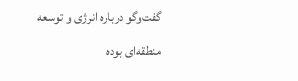گفت‌وگو درباره انرژی و توسعه منطقه‌ای بوده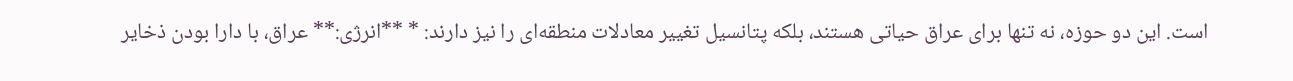است. این دو حوزه، نه تنها برای عراق حیاتی هستند، بلکه پتانسیل تغییر معادلات منطقه‌ای را نیز دارند: * **انرژی:** عراق، با دارا بودن ذخایر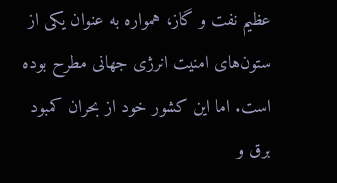عظیم نفت و گاز، همواره به عنوان یکی از ستون‌های امنیت انرژی جهانی مطرح بوده است. اما این کشور خود از بحران کمبود برق و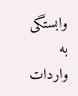وابستگی به واردات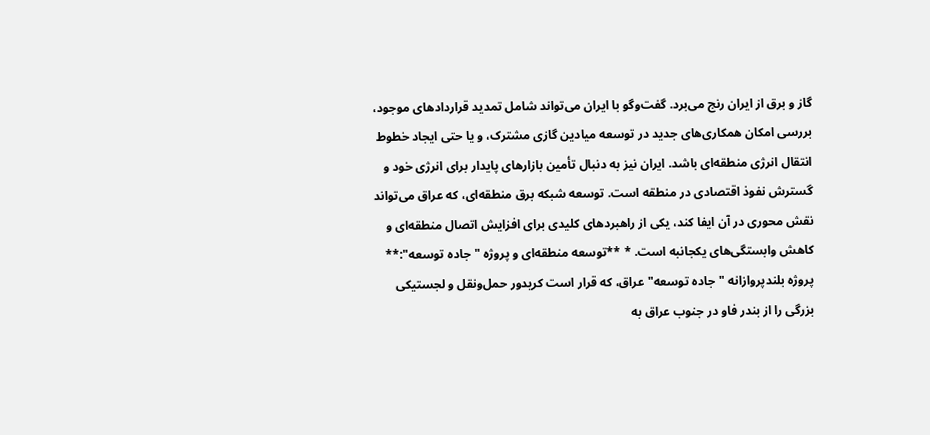گاز و برق از ایران رنج می‌برد. گفت‌وگو با ایران می‌تواند شامل تمدید قراردادهای موجود، بررسی امکان همکاری‌های جدید در توسعه میادین گازی مشترک، و یا حتی ایجاد خطوط انتقال انرژی منطقه‌ای باشد. ایران نیز به دنبال تأمین بازارهای پایدار برای انرژی خود و گسترش نفوذ اقتصادی در منطقه است. توسعه شبکه برق منطقه‌ای، که عراق می‌تواند نقش محوری در آن ایفا کند، یکی از راهبردهای کلیدی برای افزایش اتصال منطقه‌ای و کاهش وابستگی‌های یکجانبه است. * **توسعه منطقه‌ای و پروژه "جاده توسعه":** پروژه بلندپروازانه "جاده توسعه" عراق، که قرار است کریدور حمل‌ونقل و لجستیکی بزرگی را از بندر فاو در جنوب عراق به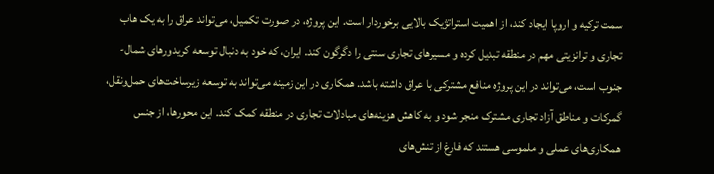سمت ترکیه و اروپا ایجاد کند، از اهمیت استراتژیک بالایی برخوردار است. این پروژه، در صورت تکمیل، می‌تواند عراق را به یک هاب تجاری و ترانزیتی مهم در منطقه تبدیل کرده و مسیرهای تجاری سنتی را دگرگون کند. ایران، که خود به دنبال توسعه کریدورهای شمال-جنوب است، می‌تواند در این پروژه منافع مشترکی با عراق داشته باشد. همکاری در این زمینه می‌تواند به توسعه زیرساخت‌های حمل‌ونقل، گمرکات و مناطق آزاد تجاری مشترک منجر شود و به کاهش هزینه‌های مبادلات تجاری در منطقه کمک کند. این محورها، از جنس همکاری‌های عملی و ملموسی هستند که فارغ از تنش‌های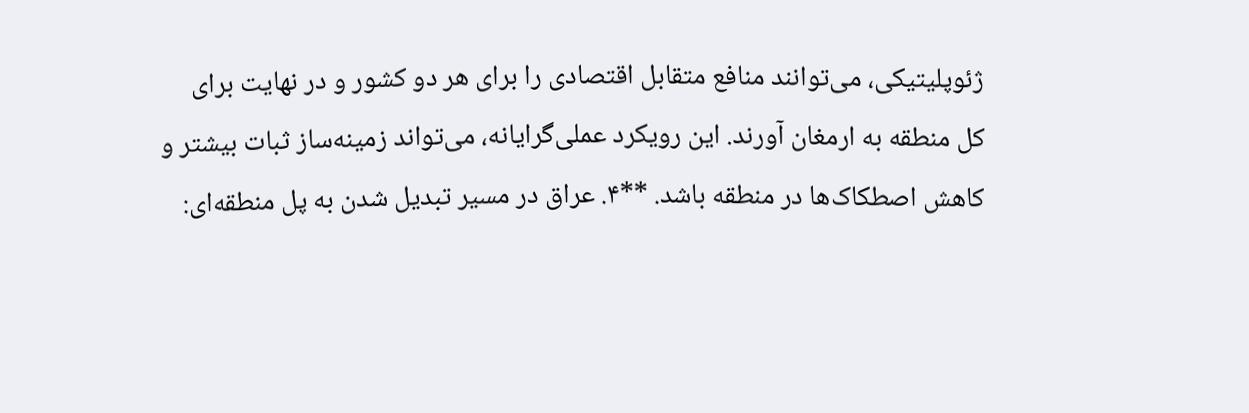ژئوپلیتیکی، می‌توانند منافع متقابل اقتصادی را برای هر دو کشور و در نهایت برای کل منطقه به ارمغان آورند. این رویکرد عملی‌گرایانه، می‌تواند زمینه‌ساز ثبات بیشتر و کاهش اصطکاک‌ها در منطقه باشد. **۴. عراق در مسیر تبدیل شدن به پل منطقه‌ای: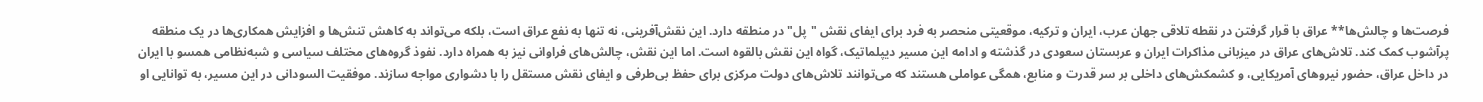فرصت‌ها و چالش‌ها** عراق با قرار گرفتن در نقطه تلاقی جهان عرب، ایران و ترکیه، موقعیتی منحصر به فرد برای ایفای نقش "پل" در منطقه دارد. این نقش‌آفرینی، نه تنها به نفع عراق است، بلکه می‌تواند به کاهش تنش‌ها و افزایش همکاری‌ها در یک منطقه پرآشوب کمک کند. تلاش‌های عراق در میزبانی مذاکرات ایران و عربستان سعودی در گذشته و ادامه این مسیر دیپلماتیک، گواه این نقش بالقوه است. اما این نقش، چالش‌های فراوانی نیز به همراه دارد. نفوذ گروه‌های مختلف سیاسی و شبه‌نظامی همسو با ایران در داخل عراق، حضور نیروهای آمریکایی، و کشمکش‌های داخلی بر سر قدرت و منابع، همگی عواملی هستند که می‌توانند تلاش‌های دولت مرکزی برای حفظ بی‌طرفی و ایفای نقش مستقل را با دشواری مواجه سازند. موفقیت السودانی در این مسیر، به توانایی او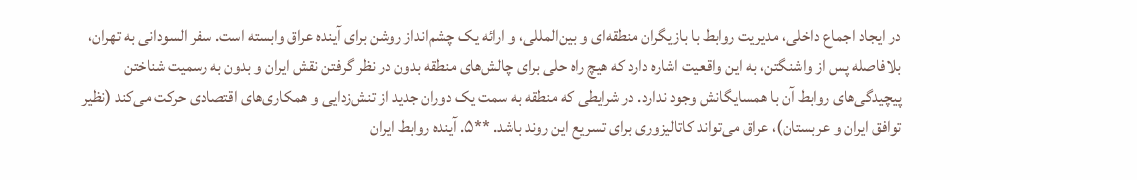در ایجاد اجماع داخلی، مدیریت روابط با بازیگران منطقه‌ای و بین‌المللی، و ارائه یک چشم‌انداز روشن برای آینده عراق وابسته است. سفر السودانی به تهران، بلافاصله پس از واشنگتن، به این واقعیت اشاره دارد که هیچ راه حلی برای چالش‌های منطقه بدون در نظر گرفتن نقش ایران و بدون به رسمیت شناختن پیچیدگی‌های روابط آن با همسایگانش وجود ندارد. در شرایطی که منطقه به سمت یک دوران جدید از تنش‌زدایی و همکاری‌های اقتصادی حرکت می‌کند (نظیر توافق ایران و عربستان)، عراق می‌تواند کاتالیزوری برای تسریع این روند باشد. **۵. آینده روابط ایران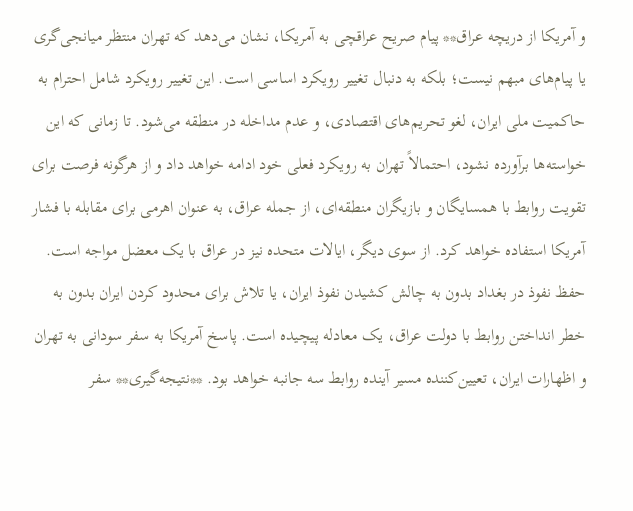و آمریکا از دریچه عراق** پیام صریح عراقچی به آمریکا، نشان می‌دهد که تهران منتظر میانجی‌گری یا پیام‌های مبهم نیست؛ بلکه به دنبال تغییر رویکرد اساسی است. این تغییر رویکرد شامل احترام به حاکمیت ملی ایران، لغو تحریم‌های اقتصادی، و عدم مداخله در منطقه می‌شود. تا زمانی که این خواسته‌ها برآورده نشود، احتمالاً تهران به رویکرد فعلی خود ادامه خواهد داد و از هرگونه فرصت برای تقویت روابط با همسایگان و بازیگران منطقه‌ای، از جمله عراق، به عنوان اهرمی برای مقابله با فشار آمریکا استفاده خواهد کرد. از سوی دیگر، ایالات متحده نیز در عراق با یک معضل مواجه است. حفظ نفوذ در بغداد بدون به چالش کشیدن نفوذ ایران، یا تلاش برای محدود کردن ایران بدون به خطر انداختن روابط با دولت عراق، یک معادله پیچیده است. پاسخ آمریکا به سفر سودانی به تهران و اظهارات ایران، تعیین‌کننده مسیر آینده روابط سه جانبه خواهد بود. **نتیجه‌گیری** سفر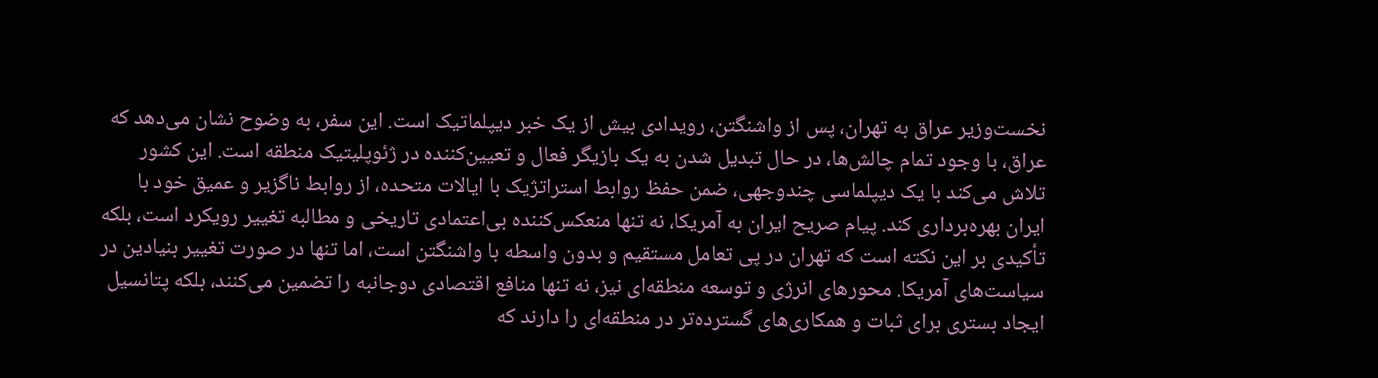نخست‌وزیر عراق به تهران، پس از واشنگتن، رویدادی بیش از یک خبر دیپلماتیک است. این سفر، به وضوح نشان می‌دهد که عراق، با وجود تمام چالش‌ها، در حال تبدیل شدن به یک بازیگر فعال و تعیین‌کننده در ژئوپلیتیک منطقه است. این کشور تلاش می‌کند با یک دیپلماسی چندوجهی، ضمن حفظ روابط استراتژیک با ایالات متحده، از روابط ناگزیر و عمیق خود با ایران بهره‌برداری کند. پیام صریح ایران به آمریکا، نه تنها منعکس‌کننده بی‌اعتمادی تاریخی و مطالبه تغییر رویکرد است، بلکه تأکیدی بر این نکته است که تهران در پی تعامل مستقیم و بدون واسطه با واشنگتن است، اما تنها در صورت تغییر بنیادین در سیاست‌های آمریکا. محورهای انرژی و توسعه منطقه‌ای نیز، نه تنها منافع اقتصادی دوجانبه را تضمین می‌کنند، بلکه پتانسیل ایجاد بستری برای ثبات و همکاری‌های گسترده‌تر در منطقه‌ای را دارند که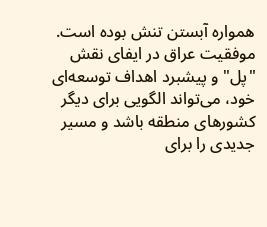همواره آبستن تنش بوده است. موفقیت عراق در ایفای نقش "پل" و پیشبرد اهداف توسعه‌ای خود، می‌تواند الگویی برای دیگر کشورهای منطقه باشد و مسیر جدیدی را برای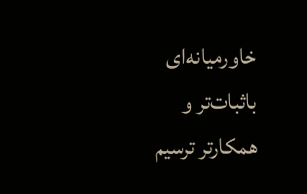خاورمیانه‌ای باثبات‌تر و همکارتر ترسیم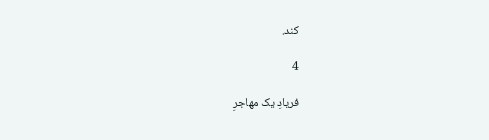کند.

4

فریادِ یک مهاجرِ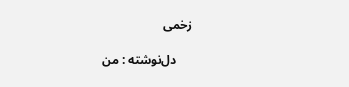زخمی

     دل‌نوشته : من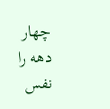چهار دهه را نفس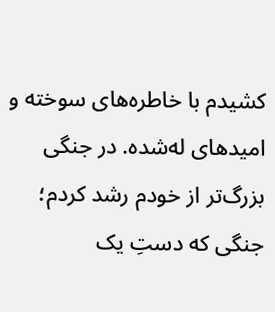کشیدم با خاطره‌های سوخته و امیدهای له‌شده. در جنگی بزرگ‌تر از خودم رشد کردم؛ جنگی که دستِ یک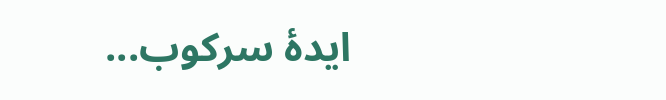ایده‌ٔ سرکوب...